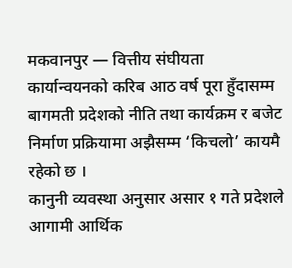मकवानपुर — वित्तीय संघीयता कार्यान्वयनको करिब आठ वर्ष पूरा हुँदासम्म बागमती प्रदेशको नीति तथा कार्यक्रम र बजेट निर्माण प्रक्रियामा अझैसम्म ‘किचलो’ कायमै रहेको छ ।
कानुनी व्यवस्था अनुसार असार १ गते प्रदेशले आगामी आर्थिक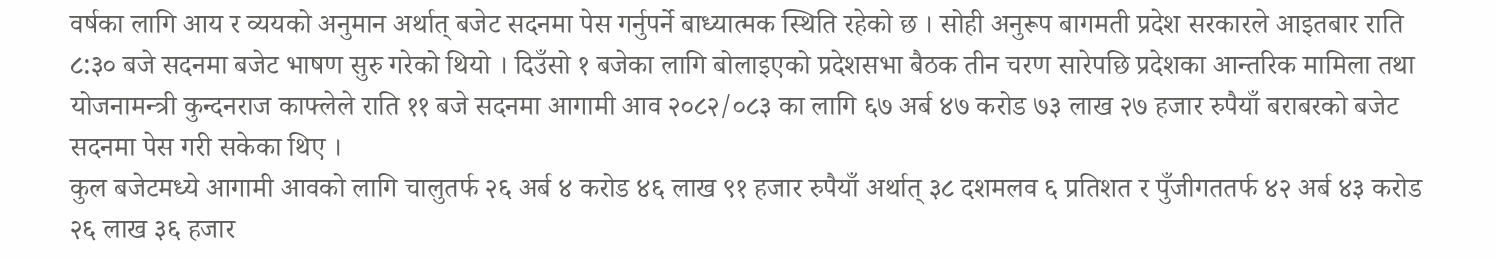वर्षका लागि आय र व्ययको अनुमान अर्थात् बजेट सदनमा पेस गर्नुपर्ने बाध्यात्मक स्थिति रहेको छ । सोही अनुरूप बागमती प्रदेश सरकारले आइतबार राति ८:३० बजे सदनमा बजेट भाषण सुरु गरेको थियो । दिउँसो १ बजेका लागि बोलाइएको प्रदेशसभा बैठक तीन चरण सारेपछि प्रदेशका आन्तरिक मामिला तथा योजनामन्त्री कुन्दनराज काफ्लेले राति ११ बजे सदनमा आगामी आव २०८२/०८३ का लागि ६७ अर्ब ४७ करोड ७३ लाख २७ हजार रुपैयाँ बराबरको बजेट सदनमा पेस गरी सकेका थिए ।
कुल बजेटमध्ये आगामी आवको लागि चालुतर्फ २६ अर्ब ४ करोड ४६ लाख ९१ हजार रुपैयाँ अर्थात् ३८ दशमलव ६ प्रतिशत र पुँजीगततर्फ ४२ अर्ब ४३ करोड २६ लाख ३६ हजार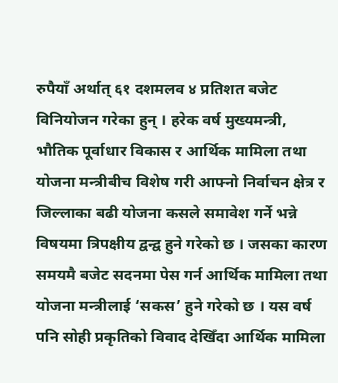रुपैयाँ अर्थात् ६१ दशमलव ४ प्रतिशत बजेट विनियोजन गरेका हुन् । हरेक वर्ष मुख्यमन्त्री, भौतिक पूर्वाधार विकास र आर्थिक मामिला तथा योजना मन्त्रीबीच विशेष गरी आफ्नो निर्वाचन क्षेत्र र जिल्लाका बढी योजना कसले समावेश गर्ने भन्ने विषयमा त्रिपक्षीय द्वन्द्व हुने गरेको छ । जसका कारण समयमै बजेट सदनमा पेस गर्न आर्थिक मामिला तथा योजना मन्त्रीलाई ‘सकस’ हुने गरेको छ । यस वर्ष पनि सोही प्रकृतिको विवाद देखिँदा आर्थिक मामिला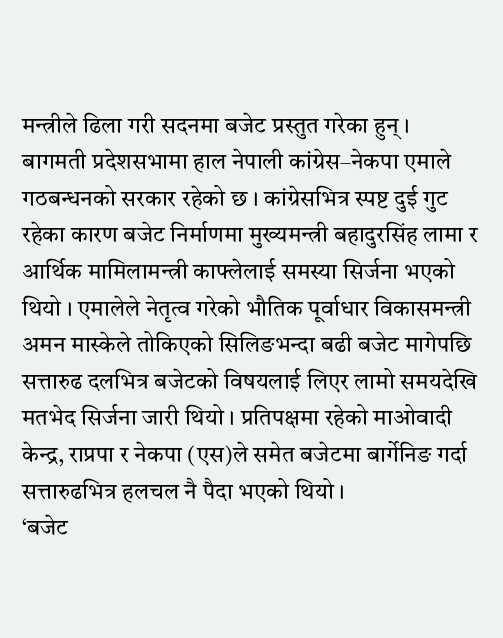मन्त्रीले ढिला गरी सदनमा बजेट प्रस्तुत गरेका हुन् ।
बागमती प्रदेशसभामा हाल नेपाली कांग्रेस–नेकपा एमाले गठबन्धनको सरकार रहेको छ । कांग्रेसभित्र स्पष्ट दुई गुट रहेका कारण बजेट निर्माणमा मुख्यमन्त्री बहादुरसिंह लामा र आर्थिक मामिलामन्त्री काफ्लेलाई समस्या सिर्जना भएको थियो । एमालेले नेतृत्व गरेको भौतिक पूर्वाधार विकासमन्त्री अमन मास्केले तोकिएको सिलिङभन्दा बढी बजेट मागेपछि सत्तारुढ दलभित्र बजेटको विषयलाई लिएर लामो समयदेखि मतभेद सिर्जना जारी थियो । प्रतिपक्षमा रहेको माओवादी केन्द्र, राप्रपा र नेकपा (एस)ले समेत बजेटमा बार्गेनिङ गर्दा सत्तारुढभित्र हलचल नै पैदा भएको थियो ।
‘बजेट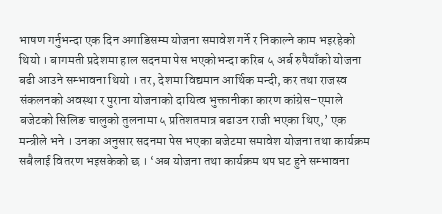भाषण गर्नुभन्दा एक दिन अगाडिसम्म योजना समावेश गर्ने र निकाल्ने काम भइरहेको थियो । बागमती प्रदेशमा हाल सदनमा पेस भएकोभन्दा करिब ५ अर्ब रुपैयाँको योजना बढी आउने सम्भावना थियो । तर, देशमा विद्यमान आर्थिक मन्दी, कर तथा राजस्व संकलनको अवस्था र पुराना योजनाको दायित्व भुक्तानीका कारण कांग्रेस–एमाले बजेटको सिलिङ चालुको तुलनामा ५ प्रतिशतमात्र बढाउन राजी भएका थिए,’ एक मन्त्रीले भने । उनका अनुसार सदनमा पेस भएका बजेटमा समावेश योजना तथा कार्यक्रम सबैलाई वितरण भइसकेको छ । ‘अब योजना तथा कार्यक्रम थप घट हुने सम्भावना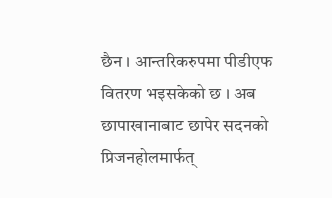छैन । आन्तरिकरुपमा पीडीएफ वितरण भइसकेको छ । अब छापाखानाबाट छापेर सदनको प्रिजनहोलमार्फत्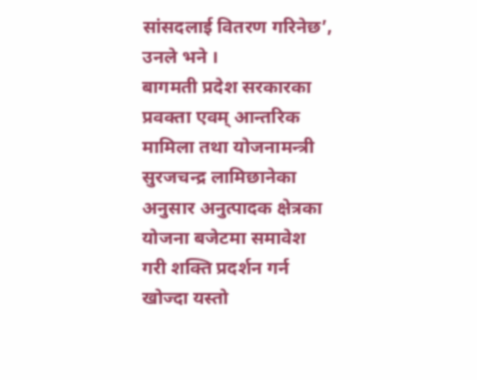सांसदलाई वितरण गरिनेछ’, उनले भने ।
बागमती प्रदेश सरकारका प्रवक्ता एवम् आन्तरिक मामिला तथा योजनामन्त्री सुरजचन्द्र लामिछानेका अनुसार अनुत्पादक क्षेत्रका योजना बजेटमा समावेश गरी शक्ति प्रदर्शन गर्न खोज्दा यस्तो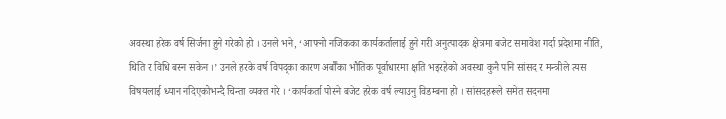अवस्था हरेक वर्ष सिर्जना हुने गरेको हो । उनले भने, ‘आफ्नो नजिकका कार्यकर्तालाई हुने गरी अनुत्पादक क्षेत्रमा बजेट समावेश गर्दा प्रदेशमा नीति, थिति र विधि बस्न सकेन ।’ उनले हरके वर्ष विपद्का कारण अर्बौँका भौतिक पूर्वाधारमा क्षति भइरहेको अवस्था कुनै पनि सांसद र मन्त्रीले त्यस विषयलाई ध्यान नदिएकोभन्दै चिन्ता व्यक्त गरे । ‘कार्यकर्ता पोस्ने बजेट हरेक वर्ष ल्याउनु विडम्बना हो । सांसदहरूले समेत सदनमा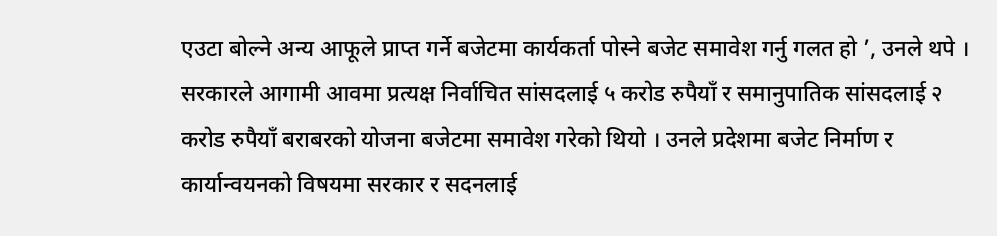एउटा बोल्ने अन्य आफूले प्राप्त गर्ने बजेटमा कार्यकर्ता पोस्ने बजेट समावेश गर्नु गलत हो ’, उनले थपे ।
सरकारले आगामी आवमा प्रत्यक्ष निर्वाचित सांसदलाई ५ करोड रुपैयाँ र समानुपातिक सांसदलाई २ करोड रुपैयाँ बराबरको योजना बजेटमा समावेश गरेको थियो । उनले प्रदेशमा बजेट निर्माण र कार्यान्वयनको विषयमा सरकार र सदनलाई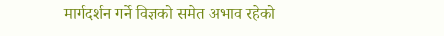मार्गदर्शन गर्ने विज्ञको समेत अभाव रहेको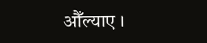औँल्याए ।